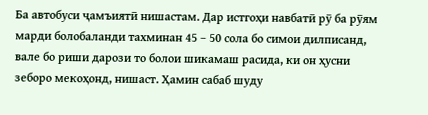Ба автобуси ҷамъиятӣ нишастам. Дар истгоҳи навбатӣ рӯ ба рӯям марди болобаланди тахминан 45 – 50 сола бо симои дилписанд, вале бо риши дарози то болои шикамаш расида, ки он ҳусни зеборо мекоҳонд, нишаст. Ҳамин сабаб шуду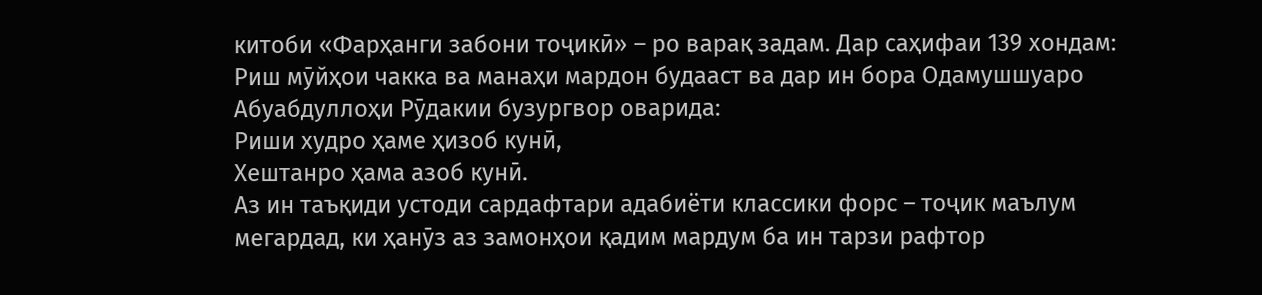китоби «Фарҳанги забони тоҷикӣ» – ро варақ задам. Дар саҳифаи 139 хондам: Риш мӯйҳои чакка ва манаҳи мардон будааст ва дар ин бора Одамушшуаро Абуабдуллоҳи Рӯдакии бузургвор оварида:
Риши худро ҳаме ҳизоб кунӣ,
Хештанро ҳама азоб кунӣ.
Аз ин таъқиди устоди сардафтари адабиёти классики форс – тоҷик маълум мегардад, ки ҳанӯз аз замонҳои қадим мардум ба ин тарзи рафтор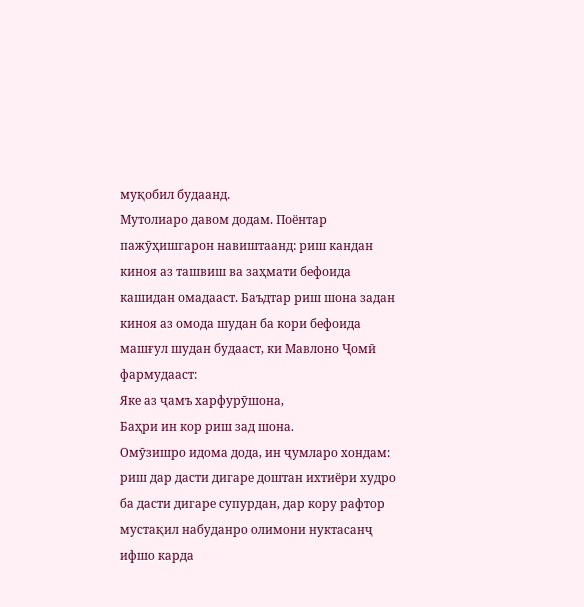муқобил будаанд.
Мутолиаро давом додам. Поёнтар пажӯҳишгарон навиштаанд: риш кандан киноя аз ташвиш ва заҳмати бефоида кашидан омадааст. Баъдтар риш шона задан киноя аз омода шудан ба кори бефоида машғул шудан будааст, ки Мавлоно Ҷомӣ фармудааст:
Яке аз ҷамъ харфурӯшона,
Баҳри ин кор риш зад шона.
Омӯзишро идома дода, ин ҷумларо хондам: риш дар дасти дигаре доштан ихтиёри худро ба дасти дигаре супурдан, дар кору рафтор мустақил набуданро олимони нуктасанҷ ифшо карда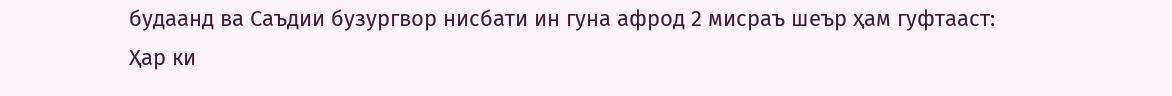будаанд ва Саъдии бузургвор нисбати ин гуна афрод 2 мисраъ шеър ҳам гуфтааст:
Ҳар ки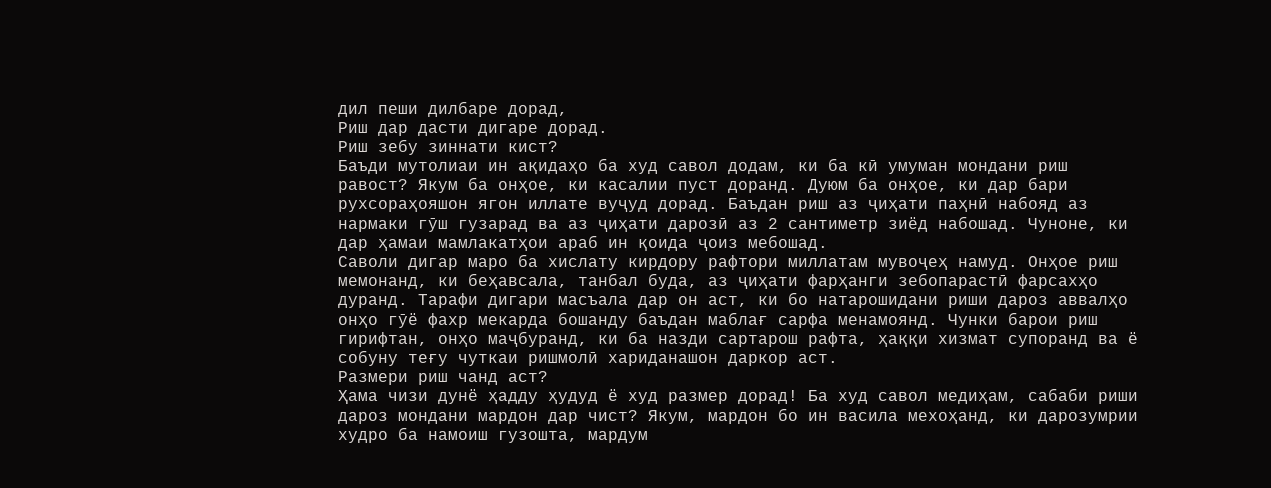дил пеши дилбаре дорад,
Риш дар дасти дигаре дорад.
Риш зебу зиннати кист?
Баъди мутолиаи ин ақидаҳо ба худ савол додам, ки ба кӣ умуман мондани риш равост? Якум ба онҳое, ки касалии пуст доранд. Дуюм ба онҳое, ки дар бари рухсораҳояшон ягон иллате вуҷуд дорад. Баъдан риш аз ҷиҳати паҳнӣ набояд аз нармаки гӯш гузарад ва аз ҷиҳати дарозӣ аз 2 сантиметр зиёд набошад. Чуноне, ки дар ҳамаи мамлакатҳои араб ин қоида ҷоиз мебошад.
Саволи дигар маро ба хислату кирдору рафтори миллатам мувоҷеҳ намуд. Онҳое риш мемонанд, ки беҳавсала, танбал буда, аз ҷиҳати фарҳанги зебопарастӣ фарсахҳо дуранд. Тарафи дигари масъала дар он аст, ки бо натарошидани риши дароз аввалҳо онҳо гӯё фахр мекарда бошанду баъдан маблағ сарфа менамоянд. Чунки барои риш гирифтан, онҳо маҷбуранд, ки ба назди сартарош рафта, ҳаққи хизмат супоранд ва ё собуну теғу чуткаи ришмолӣ хариданашон даркор аст.
Размери риш чанд аст?
Ҳама чизи дунё ҳадду ҳудуд ё худ размер дорад! Ба худ савол медиҳам, сабаби риши дароз мондани мардон дар чист? Якум, мардон бо ин васила мехоҳанд, ки дарозумрии худро ба намоиш гузошта, мардум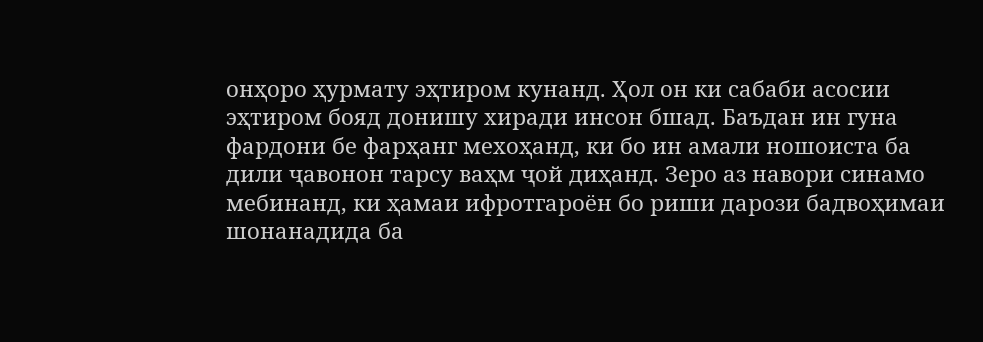онҳоро ҳурмату эҳтиром кунанд. Ҳол он ки сабаби асосии эҳтиром бояд донишу хиради инсон бшад. Баъдан ин гуна фардони бе фарҳанг мехоҳанд, ки бо ин амали ношоиста ба дили ҷавонон тарсу ваҳм ҷой диҳанд. Зеро аз навори синамо мебинанд, ки ҳамаи ифротгароён бо риши дарози бадвоҳимаи шонанадида ба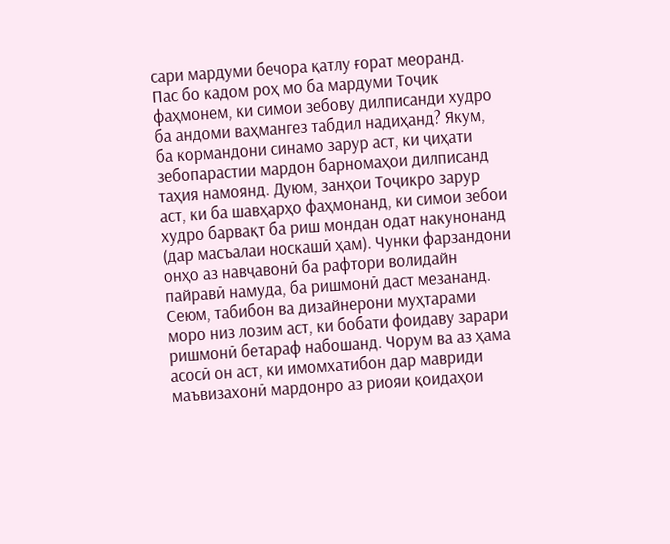сари мардуми бечора қатлу ғорат меоранд.
Пас бо кадом роҳ мо ба мардуми Тоҷик фаҳмонем, ки симои зебову дилписанди худро ба андоми ваҳмангез табдил надиҳанд? Якум, ба кормандони синамо зарур аст, ки ҷиҳати зебопарастии мардон барномаҳои дилписанд таҳия намоянд. Дуюм, занҳои Тоҷикро зарур аст, ки ба шавҳарҳо фаҳмонанд, ки симои зебои худро барвақт ба риш мондан одат накунонанд (дар масъалаи носкашӣ ҳам). Чунки фарзандони онҳо аз навҷавонӣ ба рафтори волидайн пайравӣ намуда, ба ришмонӣ даст мезананд. Сеюм, табибон ва дизайнерони муҳтарами моро низ лозим аст, ки бобати фоидаву зарари ришмонӣ бетараф набошанд. Чорум ва аз ҳама асосӣ он аст, ки имомхатибон дар мавриди маъвизахонӣ мардонро аз риояи қоидаҳои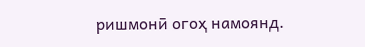ришмонӣ огоҳ намоянд.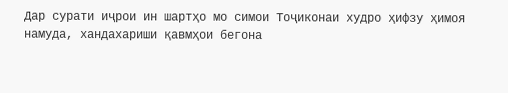Дар сурати иҷрои ин шартҳо мо симои Тоҷиконаи худро ҳифзу ҳимоя намуда, хандахариши қавмҳои бегона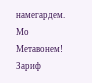намегардем. Мо Метавонем!
Зариф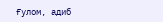Ғулом, адиб